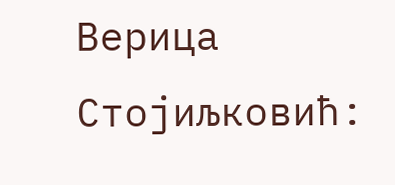Верица Стојиљковић: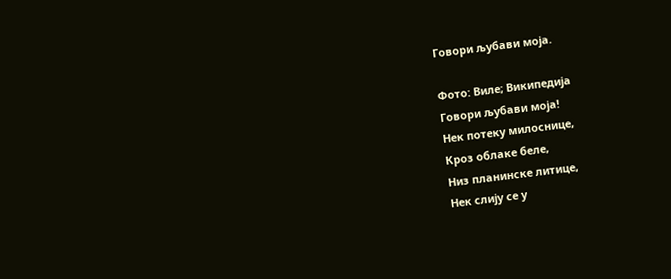Говори љубави моја.

Фото: Виле; Википедија
Говори љубави моја!
Нек потеку милоснице,
Кроз облаке беле,
Низ планинске литице,
Нек слију се у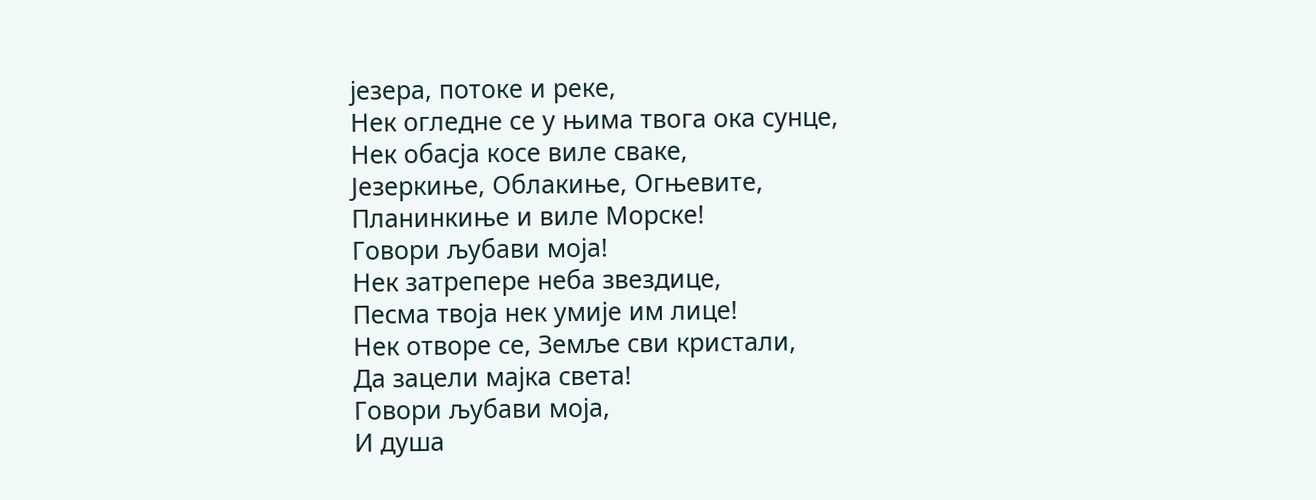језера, потоке и реке,
Нек огледне се у њима твога ока сунце,
Нек обасја косе виле сваке,
Језеркиње, Облакиње, Огњевите,
Планинкиње и виле Морске!
Говори љубави моја!
Нек затрепере неба звездице,
Песма твоја нек умије им лице!
Нек отворе се, Земље сви кристали,
Да зацели мајка света!
Говори љубави моја,
И душа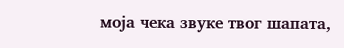моја чека звуке твог шапата,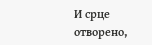И срце отворено,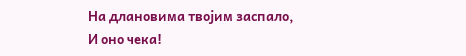На длановима твојим заспало,
И оно чека!